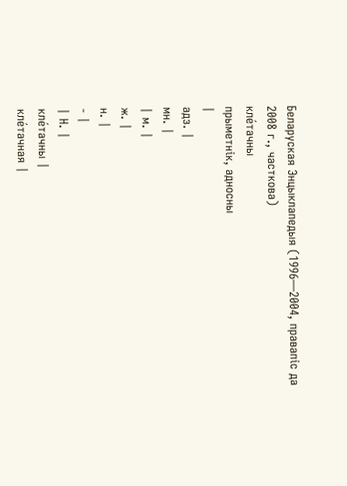Беларуская Энцыклапедыя (1996—2004, правапіс да 2008 г., часткова)
кле́тачны
прыметнік, адносны
|
адз. |
мн. |
| м. |
ж. |
н. |
- |
| Н. |
кле́тачны |
кле́тачная |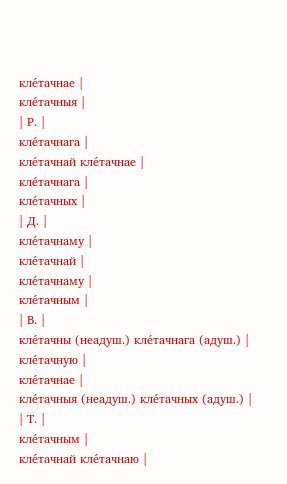кле́тачнае |
кле́тачныя |
| Р. |
кле́тачнага |
кле́тачнай кле́тачнае |
кле́тачнага |
кле́тачных |
| Д. |
кле́тачнаму |
кле́тачнай |
кле́тачнаму |
кле́тачным |
| В. |
кле́тачны (неадуш.) кле́тачнага (адуш.) |
кле́тачную |
кле́тачнае |
кле́тачныя (неадуш.) кле́тачных (адуш.) |
| Т. |
кле́тачным |
кле́тачнай кле́тачнаю |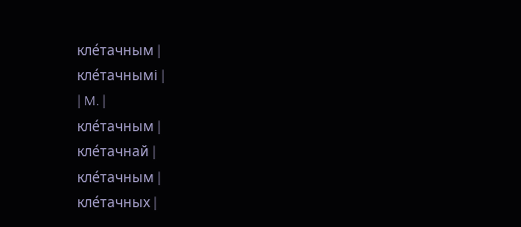кле́тачным |
кле́тачнымі |
| М. |
кле́тачным |
кле́тачнай |
кле́тачным |
кле́тачных |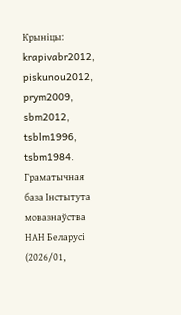Крыніцы:
krapivabr2012,
piskunou2012,
prym2009,
sbm2012,
tsblm1996,
tsbm1984.
Граматычная база Інстытута мовазнаўства НАН Беларусі (2026/01,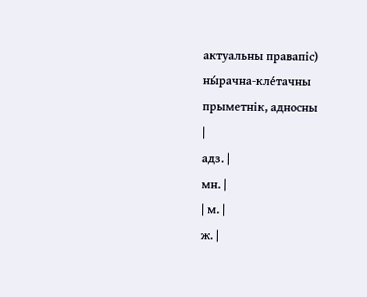актуальны правапіс)
ны́рачна-кле́тачны
прыметнік, адносны
|
адз. |
мн. |
| м. |
ж. |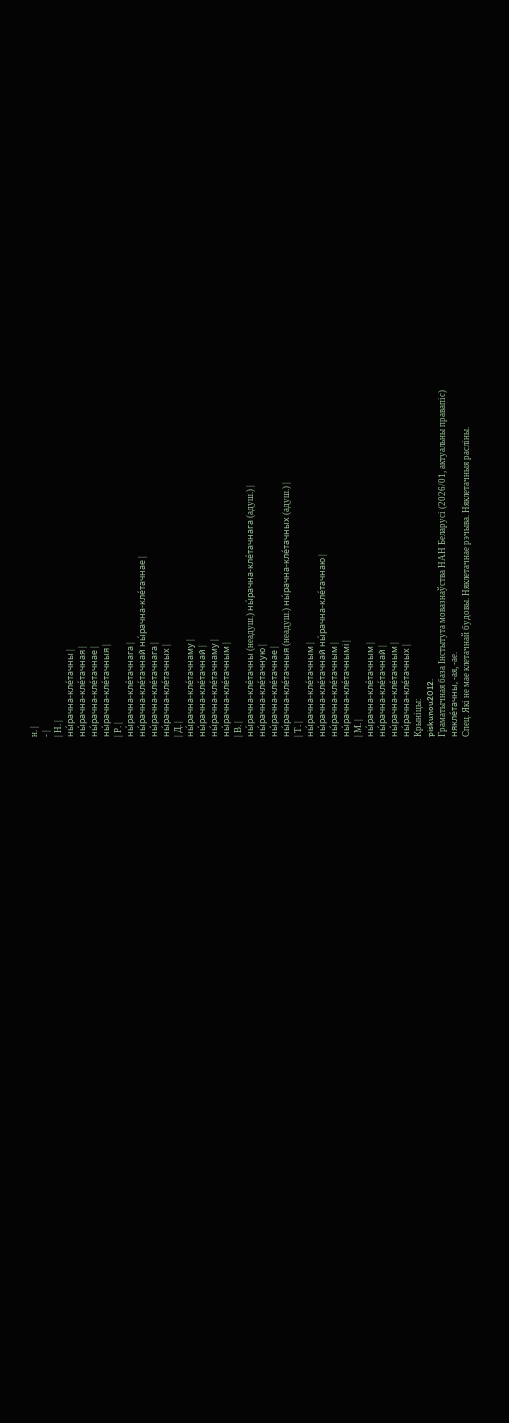н. |
- |
| Н. |
ны́рачна-кле́тачны |
ны́рачна-кле́тачная |
ны́рачна-кле́тачнае |
ны́рачна-кле́тачныя |
| Р. |
ны́рачна-кле́тачнага |
ны́рачна-кле́тачнай ны́рачна-кле́тачнае |
ны́рачна-кле́тачнага |
ны́рачна-кле́тачных |
| Д. |
ны́рачна-кле́тачнаму |
ны́рачна-кле́тачнай |
ны́рачна-кле́тачнаму |
ны́рачна-кле́тачным |
| В. |
ны́рачна-кле́тачны (неадуш.) ны́рачна-кле́тачнага (адуш.) |
ны́рачна-кле́тачную |
ны́рачна-кле́тачнае |
ны́рачна-кле́тачныя (неадуш.) ны́рачна-кле́тачных (адуш.) |
| Т. |
ны́рачна-кле́тачным |
ны́рачна-кле́тачнай ны́рачна-кле́тачнаю |
ны́рачна-кле́тачным |
ны́рачна-кле́тачнымі |
| М. |
ны́рачна-кле́тачным |
ны́рачна-кле́тачнай |
ны́рачна-кле́тачным |
ны́рачна-кле́тачных |
Крыніцы:
piskunou2012.
Граматычная база Інстытута мовазнаўства НАН Беларусі (2026/01, актуальны правапіс)
някле́тачны, ‑ая, ‑ае.
Спец. Які не мае клетачнай будовы. Няклетачнае рэчыва. Няклетачныя расліны.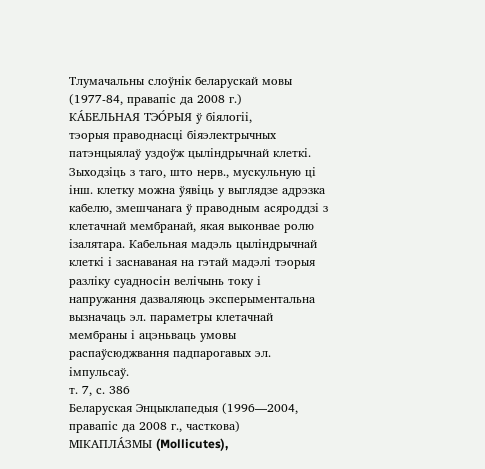Тлумачальны слоўнік беларускай мовы (1977-84, правапіс да 2008 г.)
КА́БЕЛЬНАЯ ТЭО́РЫЯ ў біялогіі,
тэорыя праводнасці біяэлектрычных патэнцыялаў уздоўж цыліндрычнай клеткі. Зыходзіць з таго, што нерв., мускульную ці інш. клетку можна ўявіць у выглядзе адрэзка кабелю, змешчанага ў праводным асяроддзі з клетачнай мембранай, якая выконвае ролю ізалятара. Кабельная мадэль цыліндрычнай клеткі і заснаваная на гэтай мадэлі тэорыя разліку суадносін велічынь току і напружання дазваляюць эксперыментальна вызначаць эл. параметры клетачнай мембраны і ацэньваць умовы распаўсюджвання падпарогавых эл. імпульсаў.
т. 7, с. 386
Беларуская Энцыклапедыя (1996—2004, правапіс да 2008 г., часткова)
МІКАПЛА́ЗМЫ (Mollicutes),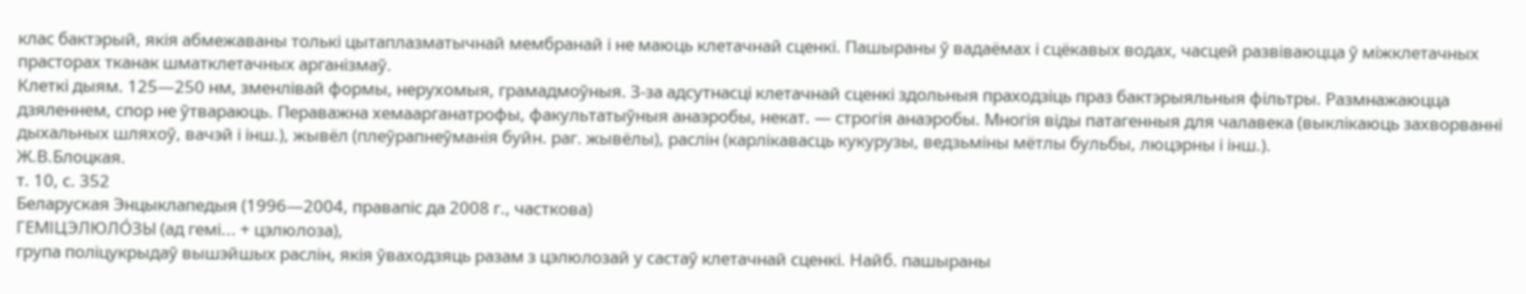клас бактэрый, якія абмежаваны толькі цытаплазматычнай мембранай і не маюць клетачнай сценкі. Пашыраны ў вадаёмах і сцёкавых водах, часцей развіваюцца ў міжклетачных прасторах тканак шматклетачных арганізмаў.
Клеткі дыям. 125—250 нм, зменлівай формы, нерухомыя, грамадмоўныя. З-за адсутнасці клетачнай сценкі здольныя праходзіць праз бактэрыяльныя фільтры. Размнажаюцца дзяленнем, спор не ўтвараюць. Пераважна хемаарганатрофы, факультатыўныя анаэробы, некат. — строгія анаэробы. Многія віды патагенныя для чалавека (выклікаюць захворванні дыхальных шляхоў, вачэй і інш.), жывёл (плеўрапнеўманія буйн. раг. жывёлы), раслін (карлікавасць кукурузы, ведзьміны мётлы бульбы, люцэрны і інш.).
Ж.В.Блоцкая.
т. 10, с. 352
Беларуская Энцыклапедыя (1996—2004, правапіс да 2008 г., часткова)
ГЕМІЦЭЛЮЛО́ЗЫ (ад гемі... + цэлюлоза),
група поліцукрыдаў вышэйшых раслін, якія ўваходзяць разам з цэлюлозай у састаў клетачнай сценкі. Найб. пашыраны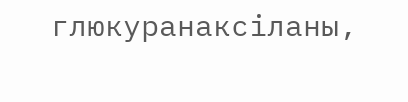глюкуранаксіланы,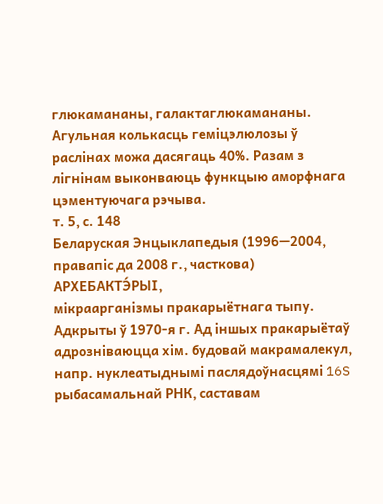глюкамананы, галактаглюкамананы. Агульная колькасць геміцэлюлозы ў раслінах можа дасягаць 40%. Разам з лігнінам выконваюць функцыю аморфнага цэментуючага рэчыва.
т. 5, с. 148
Беларуская Энцыклапедыя (1996—2004, правапіс да 2008 г., часткова)
АРХЕБАКТЭ́РЫІ,
мікраарганізмы пракарыётнага тыпу. Адкрыты ў 1970-я г. Ад іншых пракарыётаў адрозніваюцца хім. будовай макрамалекул, напр. нуклеатыднымі паслядоўнасцямі 16S рыбасамальнай РНК, саставам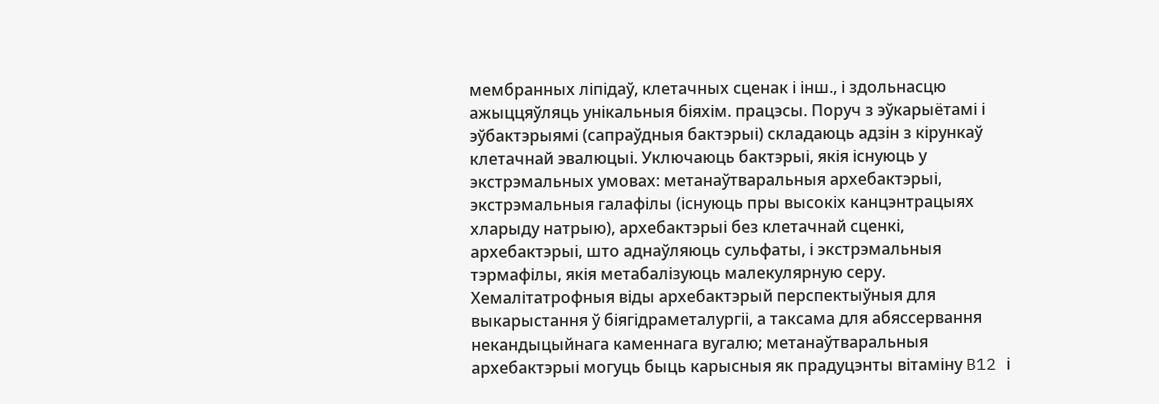мембранных ліпідаў, клетачных сценак і інш., і здольнасцю ажыццяўляць унікальныя біяхім. працэсы. Поруч з эўкарыётамі і эўбактэрыямі (сапраўдныя бактэрыі) складаюць адзін з кірункаў клетачнай эвалюцыі. Уключаюць бактэрыі, якія існуюць у экстрэмальных умовах: метанаўтваральныя архебактэрыі, экстрэмальныя галафілы (існуюць пры высокіх канцэнтрацыях хларыду натрыю), архебактэрыі без клетачнай сценкі, архебактэрыі, што аднаўляюць сульфаты, і экстрэмальныя тэрмафілы, якія метабалізуюць малекулярную серу. Хемалітатрофныя віды архебактэрый перспектыўныя для выкарыстання ў біягідраметалургіі, а таксама для абяссервання некандыцыйнага каменнага вугалю; метанаўтваральныя архебактэрыі могуць быць карысныя як прадуцэнты вітаміну B12 і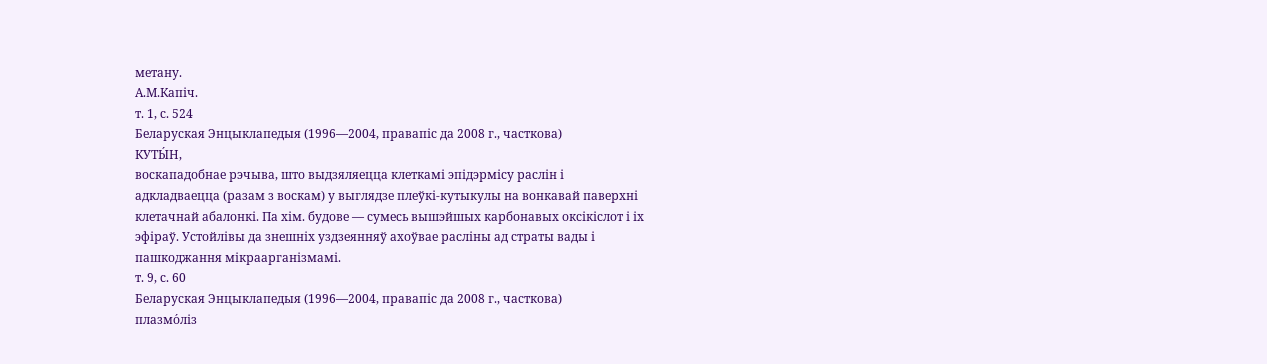метану.
А.М.Капіч.
т. 1, с. 524
Беларуская Энцыклапедыя (1996—2004, правапіс да 2008 г., часткова)
КУТЫ́Н,
воскападобнае рэчыва, што выдзяляецца клеткамі эпідэрмісу раслін і адкладваецца (разам з воскам) у выглядзе плеўкі-кутыкулы на вонкавай паверхні клетачнай абалонкі. Па хім. будове — сумесь вышэйшых карбонавых оксікіслот і іх эфіраў. Устойлівы да знешніх уздзеянняў ахоўвае расліны ад страты вады і пашкоджання мікраарганізмамі.
т. 9, с. 60
Беларуская Энцыклапедыя (1996—2004, правапіс да 2008 г., часткова)
плазмо́ліз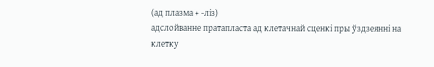(ад плазма + -ліз)
адслойванне пратапласта ад клетачнай сценкі пры ўздзеянні на клетку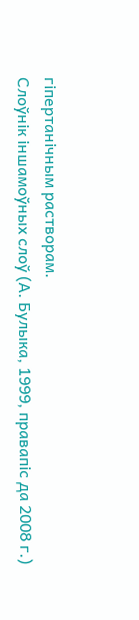гіпертанічным растворам.
Слоўнік іншамоўных слоў (А. Булыка, 1999, правапіс да 2008 г.)